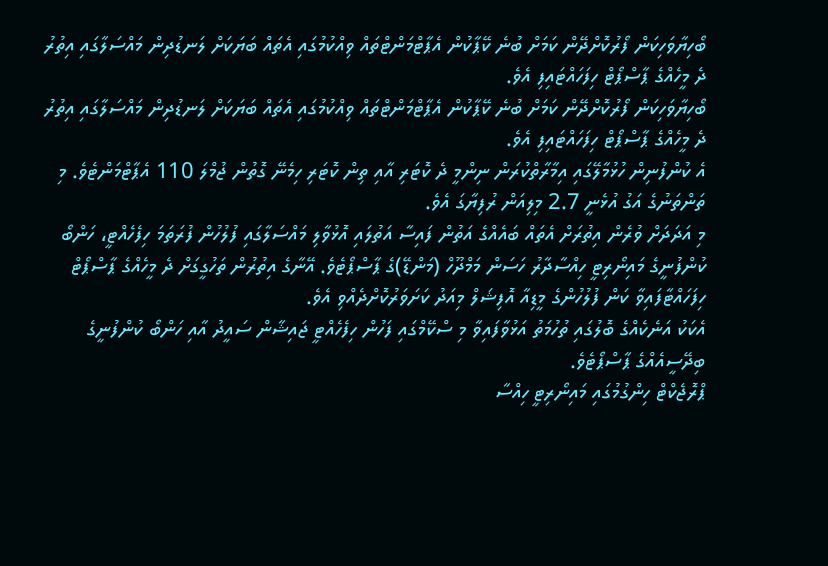ބޯހިޔާވަހިކަން ފޯރުކޮށްދޭން ކަމަށް ބުނެ ކޭޕާކުން އެޕާޓްމަންޓްތައް ވިއްކުމުގައި އެތައް ބަޔަކަށް ލަނޑުދިން މައްސަލާގައި އިތުރު ދެ މީހެއްގެ ޕާސްޕޯޓް ހިފަހައްޓައިފި އެވެ.
ބޯހިޔާވަހިކަން ފޯރުކޮށްދޭން ކަމަށް ބުނެ ކޭޕާކުން އެޕާޓްމަންޓްތައް ވިއްކުމުގައި އެތައް ބަޔަކަށް ލަނޑުދިން މައްސަލާގައި އިތުރު ދެ މީހެއްގެ ޕާސްޕޯޓް ހިފަހައްޓައިފި އެވެ.
އެ ކުންފުނިން ހުޅުމާލޭގައި އިމާރާތްކުރަން ނިންމީ ދެ ކޮޓަރި އާއި ތިން ކޮޓަރި ހިމެނޭ ގޮތުން ޖުމްލަ 110 އެޕާޓްމަންޓެވެ. މި ތަންތަނުގެ އަގު އުޅެނީ 2.7 މިލިއަން ރުފިޔާގަ އެވެ.
މި އަދަދަށް ވުރެން އިތުރަށް އެތައް ބައެއްގެ އަތުން ފައިސާ އަތުލައި އޮޅުވާލި މައްސަލާގައި ފުލުހުން ފުރަތަމަ ހިފެހެއްޓީ، ހަންބޯ ކުންފުނީގެ މައިނޯރިޓީ ހިއްސާދާރު ހަސަން މަމްދޫހް (މަންޑޭ)ގެ ޕާސްޕޯޓެވެ. އޭނާގެ އިތުރުން ތަހުގީގަށް ދެ މީހެއްގެ ޕާސްޕޯޓް ހިފަހައްޓާފައިވާ ކަން ފުލުހުންގެ މީޑިއާ އޮފިޝަލް މިއަދު ކަށަވަރުކޮށްދެއްވި އެވެ.
އެކަކު އަނެކެއްގެ ބޮލުގައި ތުހުމަތު އަޅުވާފައިވާ މި ސްކޭމްގައި ފަހުން ހިފެހެއްޓީ ޖައިޝާން ސައީދު އާއި ހަންބޯ ކުންފުނީގެ ބިދޭސީއެއްގެ ޕާސްޕޯޓެވެ.
ޕްރޮޖެކްޓް ހިންގުމުގައި މައިނޯރިޓީ ހިއްސާ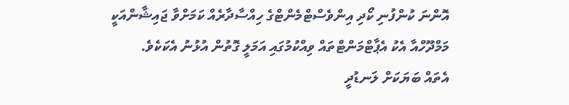އޮންނަ ކުންފުނި ކޯދި އިންވެސްޓްމެންޓްގެ ހިއްސާދާރެއް ކަމަށްވާ ޖައިޝާންއަކީ މަމްދޫހްއާ އެކު އެޕާޓްމަންޓްތައް ވިއްކުމުގައި އަމަލީ ގޮތުން އުޅުނު އެކަކެވެ.
އެތައް ބަޔަކަށް ލަނޑުދީ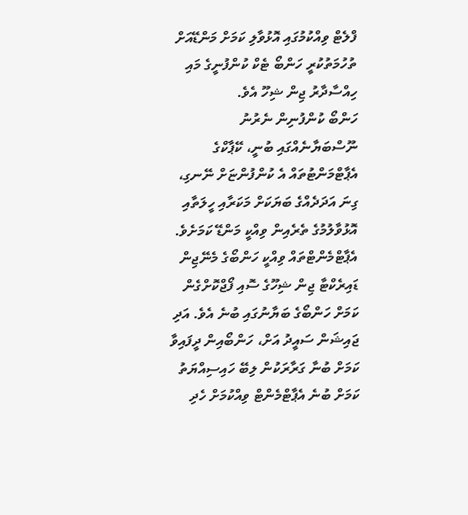ފްލެޓް ވިއްކުމުގައި އޮޅުވާލި ކަމަށް މަންޑޭއަށް ތުހުމަތުކުރީ ހަންބޯ ޓެކް ކުންފުނީގެ މައި ހިއްސާދާރު ޖިން ޝިހޫ އެވެ.
ހަންބޯ ކުންފުނިން ނެރުނު ނޫސްބަޔާނެއްގައި ބުނީ، ކޭޕާކްގެ އެޕާޓްމަންޓުތައް އެ ކުންފުންޏަށް ނޭނގި، ގިނަ އަދަދެއްގެ ބަޔަކަށް މަކަރާއި ހީލަތާއި އޮޅުވާލުމުގެ ތެރެއިން ވިއްކީ މަންޑޭ ކަމަށެވެ.
އެޕާޓްމެންޓްތައް ވިއްކީ ހަންބޯގެ މެނޭޖިން ޑައިރެކްޓާ ޖިން ޝިހޫގެ ސޮއި ފޯޖްކޮށްގެން ކަމަށް ހަންބޯގެ ބަޔާނުގައި ބުނެ އެވެ. އަދި ޖައިޝަން ސައީދު އަށް، ހަންބޯއިން ދީފައިވާ ކަމަށް ބުނާ ގަރާރަކުން ލިބޭ ހައިސިއްޔަތު ކަމަށް ބުނެ އެޕާޓްމެންޓް ވިއްކުމަށް ހެދި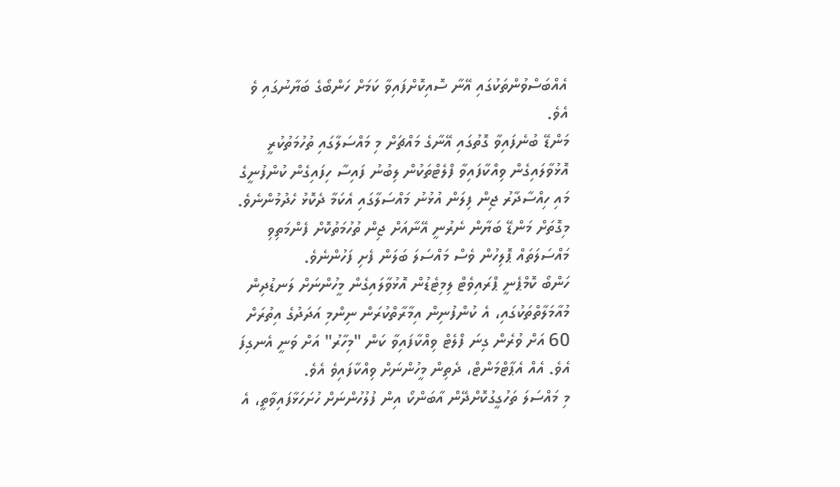އެއްބަސްވުންތަކުގައި އޭނާ ސޮއިކޮށްފައިވާ ކަމަށް ހަންބޯގެ ބަޔާނުގައި ވެ އެވެ.
މަންޑޭ ބުނެފައިވާ ގޮތުގައި އޭނާގެ މައްޗަށް މި މައްސަލާގައި ތުހުމަތުކުރީ އޮޅުވާލައިގެން ވިއްކާފައިވާ ފްލެޓްތަކުން ލިބުނު ފައިސާ ހިފައިގެން ކުންފުނީގެ މައި ހިއްސާދާރު ޖިން ފިލަން އުޅުނު މައްސަލާގައި އެކަމާ ދެކޮޅު ހެދުމުންނެވެ. މިގޮތަށް މަންޑޭ ބަޔާން ނެރުނީ އޭނާއަށް ޖިން ތުހުމަތުކޮށް ފެންމަތިވި މައްސަލަތައް ޕޮލިހުން ވެސް މައްސަލަ ބަލަން ފެށި ފަހުންނެވެ.
ހަންބޯ ކޮމްޕެނީ ޕްރައިވެޓް ލިމިޓެޑުން އޮޅުވާލައިގެން މީހުންނަށް ލަނޑުދިން މުއާމަލާތްތަކުގައި، އެ ކުންފުނިން އިމާރާތްކުރަން ނިންމި އަދަދުގެ އިތުރަށް 60 އަށް ވުރެން ގިނަ ފްލެޓް ވިއްކާފައިވާ ކަން "މިހާރު" އަށް ވަނީ އެނގިފަ އެވެ. އެއް އެޕާޓްމަންޓް، ދެތިން މީހުންނަށް ވިއްކާފައިވެ އެވެ.
މި މައްސަލަ ތަހުގީގުކޮށްދޭން އާބަންކޯ އިން ފުލުހުންނަށް ހުށަހަޅާފައިވާތީ، އެ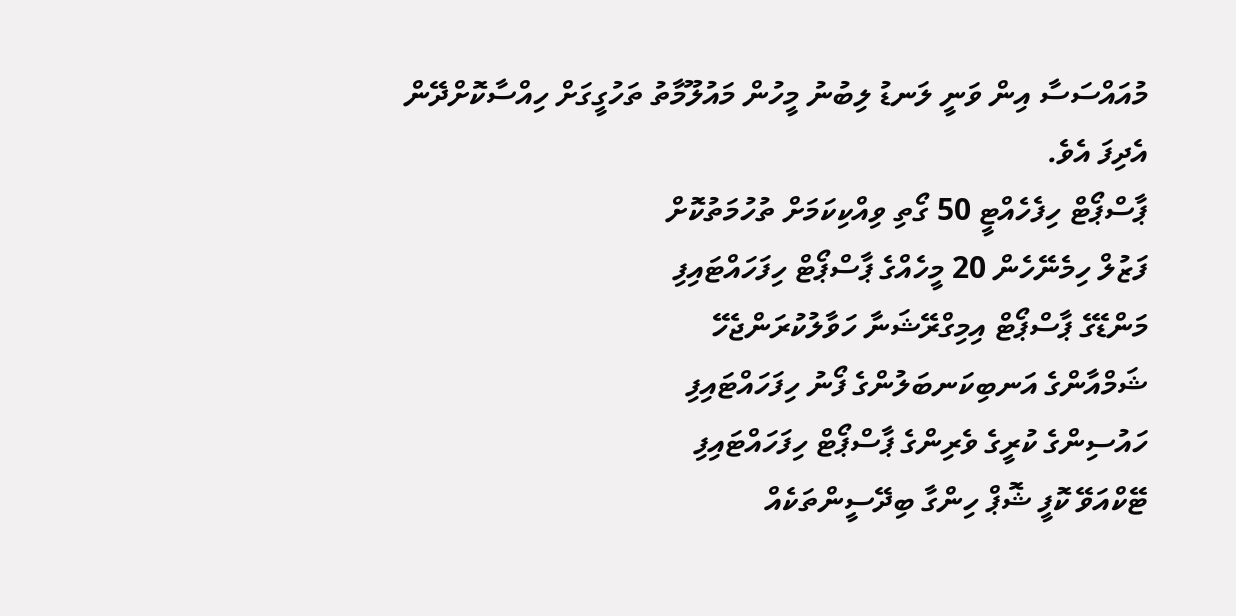މުއައްސަސާ އިން ވަނީ ލަނޑު ލިބުނު މީހުން މައުލޫމާތު ތަހުގީގަށް ހިއްސާކޮށްދޭން އެދިފަ އެވެ.
ޕާސްޕޯޓް ހިފެހެއްޓީ 50 ގޯތި ވިއްކިކަމަށް ތުހުމަތުކޮށް
ފަޒުލް ހިމެނޭހެން 20 މީހެއްގެ ޕާސްޕޯޓް ހިފަހައްޓައިފި
މަންޑޭގެ ޕާސްޕޯޓް އިމިގްރޭޝަނާ ހަވާލުކުރަންޖެހޭ
ޝަމްއާންގެ އަނބިކަނބަލުންގެ ފޯނު ހިފަހައްޓައިފި
ހައުސިންގެ ކުރީގެ ވެރިންގެ ޕާސްޕޯޓް ހިފަހައްޓައިފި
ޓޭކްއަވޭ ކޮފީ ޝޮޕް ހިންގާ ބިދޭސީންތަކެއް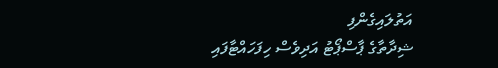އަތުލައިގެންފި
ޝިދާތާގެ ޕާސްޕޯޓު އަދިވެސް ހިފަހައްޓާފައި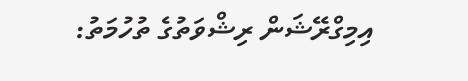އިމިގްރޭޝަން ރިޝްވަތުގެ ތުހުމަތު: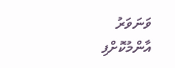ވަނަވަރު އާންމުކޮށްފި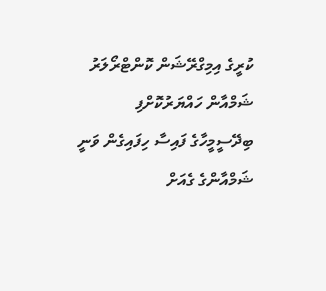ކުރީގެ އިމިގްރޭޝަން ކޮންޓްރޯލަރު ޝަމްއާން ހައްޔަރުކޮށްފި
ބިދޭސީމީހާގެ ފައިސާ ހިފައިގެން ވަނީ ޝަމްއާންގެ ގެއަށް